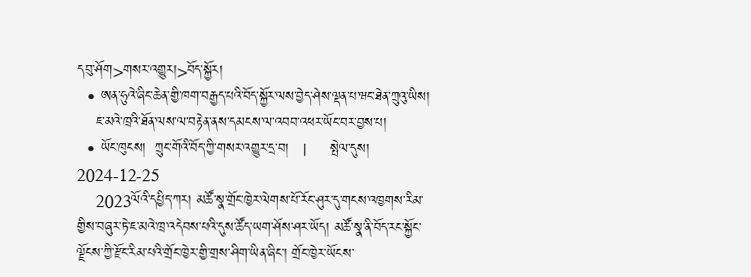དབུ་ཤོག>གསར་འགྱུར།>བོད་སྐྱོར།
  • ཨན་ཧུའེ་ཞིང་ཆེན་གྱི་ཁག་བརྒྱད་པའི་བོད་སྐྱོར་ལས་བྱེད་ཤེས་ལྡན་པ་ཝང་ཐེན་ཀྲུའུ་ཡིས།
    ཇ་མའེ་ཁྲའི་ཐོན་ལས་ལ་བརྟེན་ནས་དམངས་ལ་འབབ་འཕར་ཡོང་བར་བྱས་པ།
  • ཡོང་ཁུངས།  ཀྲུང་གོའི་བོད་ཀྱི་གསར་འགྱུར་དྲ་བ།   |     སྤེལ་དུས།  2024-12-25
    2023ལོའི་དཔྱིད་ཀར། མཚོ་སྣ་གྲོང་ཁྱེར་ལེགས་པོ་རོང་ཤུར་དུ་གངས་འཁྱགས་རིམ་གྱིས་བཞུར་ཏེ་ཇ་མའེ་ཁྲ་འདེབས་པའི་དུས་ཚོད་ཡག་ཤོས་ཤར་ཡོད། མཚོ་སྣ་ནི་བོད་རང་སྐྱོང་ལྗོངས་ཀྱི་རྫོང་རིམ་པའི་གྲོང་ཁྱེར་གྱི་གྲས་ཤིག་ཡིན་ཞིང་། གྲོང་ཁྱེར་ཡོངས་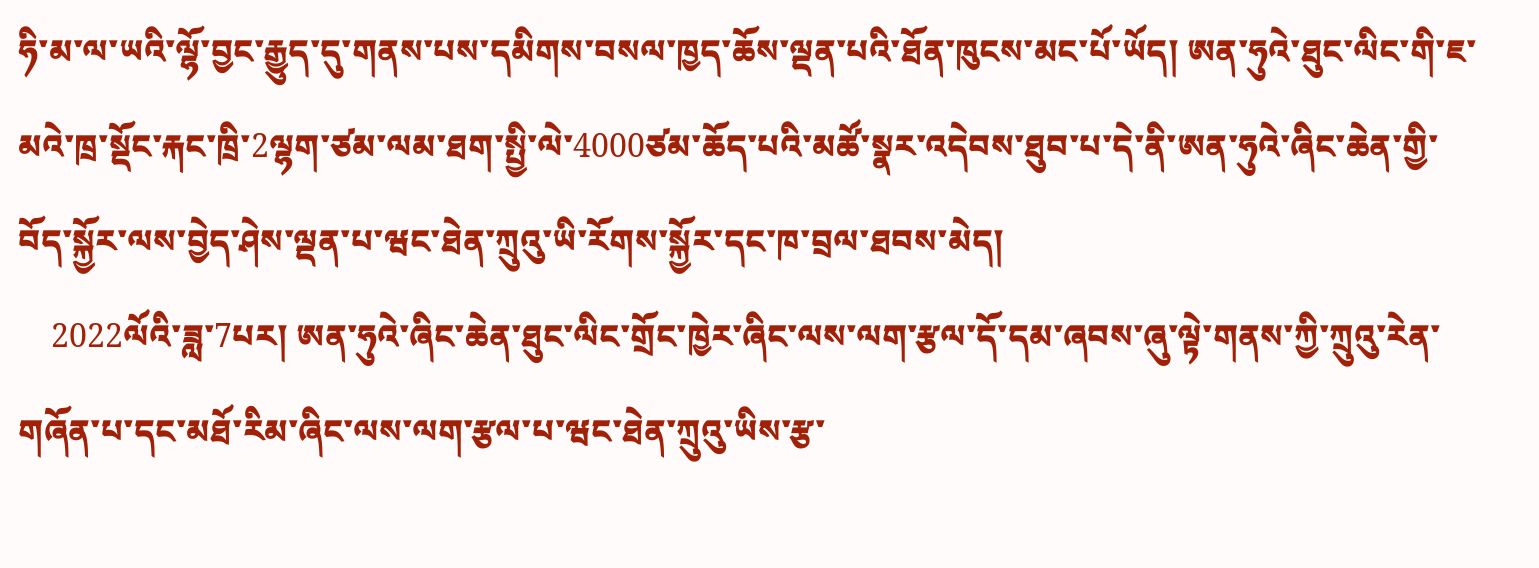ཧི་མ་ལ་ཡའི་ལྷོ་བྱང་རྒྱུད་དུ་གནས་པས་དམིགས་བསལ་ཁྱད་ཆོས་ལྡན་པའི་ཐོན་ཁུངས་མང་པོ་ཡོད། ཨན་ཧུའེ་ཐུང་ལིང་གི་ཇ་མའེ་ཁྲ་སྡོང་རྐང་ཁྲི་2ལྷག་ཙམ་ལམ་ཐག་སྤྱི་ལེ་4000ཙམ་ཆོད་པའི་མཚོ་སྣར་འདེབས་ཐུབ་པ་དེ་ནི་ཨན་ཧུའེ་ཞིང་ཆེན་གྱི་བོད་སྐྱོར་ལས་བྱེད་ཤེས་ལྡན་པ་ཝང་ཐེན་ཀྲུའུ་ཡི་རོགས་སྐྱོར་དང་ཁ་བྲལ་ཐབས་མེད།
    2022ལོའི་ཟླ་7པར། ཨན་ཧུའེ་ཞིང་ཆེན་ཐུང་ལིང་གྲོང་ཁྱེར་ཞིང་ལས་ལག་རྩལ་དོ་དམ་ཞབས་ཞུ་ལྟེ་གནས་ཀྱི་ཀྲུའུ་རེན་གཞོན་པ་དང་མཐོ་རིམ་ཞིང་ལས་ལག་རྩལ་པ་ཝང་ཐེན་ཀྲུའུ་ཡིས་རྩ་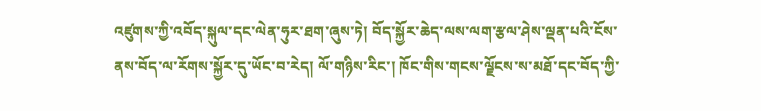འཛུགས་ཀྱི་འབོད་སྐུལ་དང་ལེན་ཧུར་ཐག་ཞུས་ཏེ། བོད་སྐྱོར་ཆེད་ལས་ལག་རྩལ་ཤེས་ལྡན་པའི་ངོས་ནས་བོད་ལ་རོགས་སྐྱོར་དུ་ཡོང་བ་རེད། ལོ་གཉིས་རིང་། ཁོང་གིས་གངས་ལྗོངས་ས་མཐོ་དང་བོད་ཀྱི་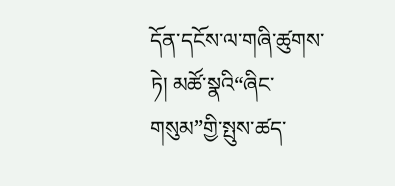དོན་དངོས་ལ་གཞི་ཚུགས་ཏེ། མཚོ་སྣའི“ཞིང་གསུམ”གྱི་སྤུས་ཚད་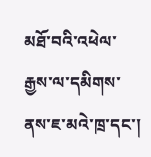མཐོ་བའི་འཕེལ་རྒྱས་ལ་དམིགས་ནས་ཇ་མའེ་ཁྲ་དང་།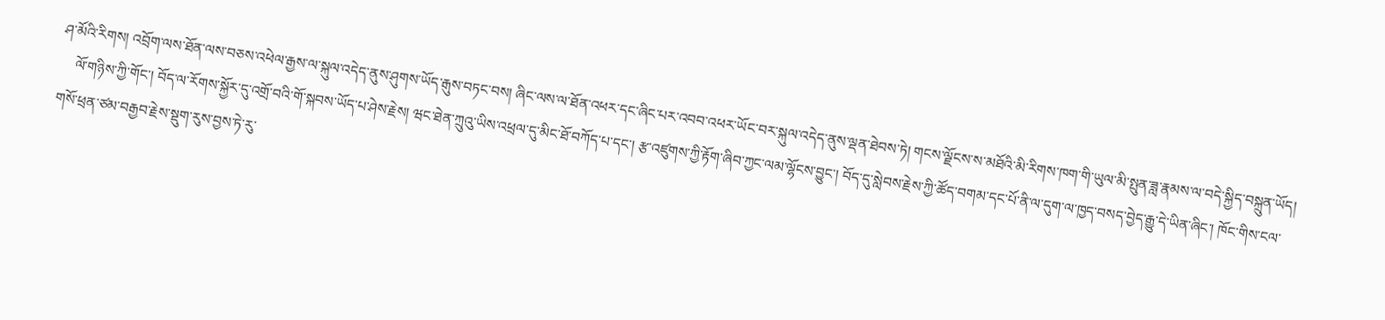ཤ་མོའི་རིགས། འབྲོག་ལས་ཐོན་ལས་བཅས་འཕེལ་རྒྱས་ལ་སྐུལ་འདེད་ནུས་ཤུགས་ཡོད་རྒུས་བཏང་བས། ཞིང་ལས་ལ་ཐོན་འཕར་དང་ཞིང་པར་འབབ་འཕར་ཡོང་བར་སྐུལ་འདེད་ནུས་ལྡན་ཐེབས་ཏེ། གངས་ལྗོངས་ས་མཐོའི་མི་རིགས་ཁག་གི་ཡུལ་མི་སྤུན་ཟླ་རྣམས་ལ་བདེ་སྐྱིད་བསྐྲུན་ཡོད།
    ལོ་གཉིས་ཀྱི་གོང་། བོད་ལ་རོགས་སྐྱོར་དུ་འགྲོ་བའི་གོ་སྐབས་ཡོད་པ་ཤེས་རྗེས། ཝང་ཐེན་ཀྲུའུ་ཡིས་འཕྲལ་དུ་མིང་ཐོ་བཀོད་པ་དང་། རྩ་འཛུགས་ཀྱི་རྟོག་ཞིབ་ཀྱང་ལམ་ལྷོངས་བྱུང་། བོད་དུ་སླེབས་རྗེས་ཀྱི་ཚོད་བགམ་དང་པོ་ནི་ལ་དུག་ལ་ཁྱད་བསད་བྱེད་རྒྱུ་དེ་ཡིན་ཞིང་། ཁོང་གིས་ངལ་གསོ་ཕྲན་ཙམ་བརྒྱབ་རྗེས་སྡུག་རུས་བྱས་ཏེ་རུ་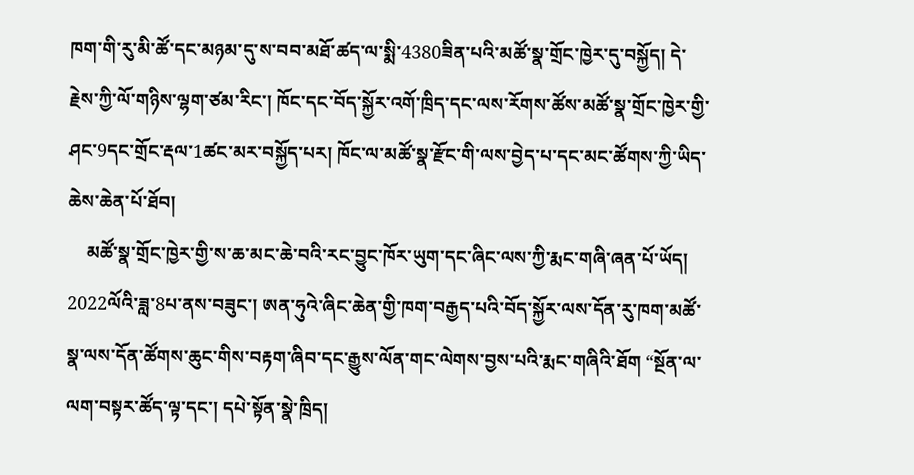ཁག་གི་རུ་མི་ཚོ་དང་མཉམ་དུ་ས་བབ་མཐོ་ཚད་ལ་སྨི་4380ཟིན་པའི་མཚོ་སྣ་གྲོང་ཁྱེར་དུ་བསྐྱོད། དེ་རྗེས་ཀྱི་ལོ་གཉིས་ལྷག་ཙམ་རིང་། ཁོང་དང་བོད་སྐྱོར་འགོ་ཁྲིད་དང་ལས་རོགས་ཚོས་མཚོ་སྣ་གྲོང་ཁྱེར་གྱི་ཤང་9དང་གྲོང་རྡལ་1ཚང་མར་བསྐྱོད་པར། ཁོང་ལ་མཚོ་སྣ་རྫོང་གི་ལས་བྱེད་པ་དང་མང་ཚོགས་ཀྱི་ཡིད་ཆེས་ཆེན་པོ་ཐོབ།
    མཚོ་སྣ་གྲོང་ཁྱེར་གྱི་ས་ཆ་མང་ཆེ་བའི་རང་བྱུང་ཁོར་ཡུག་དང་ཞིང་ལས་ཀྱི་རྨང་གཞི་ཞན་པོ་ཡོད། 2022ལོའི་ཟླ་8པ་ནས་བཟུང་། ཨན་ཧུའེ་ཞིང་ཆེན་གྱི་ཁག་བརྒྱད་པའི་བོད་སྐྱོར་ལས་དོན་རུ་ཁག་མཚོ་སྣ་ལས་དོན་ཚོགས་ཆུང་གིས་བརྟག་ཞིབ་དང་རྒྱུས་ལོན་གང་ལེགས་བྱས་པའི་རྨང་གཞིའི་ཐོག “སྔོན་ལ་ལག་བསྟར་ཚོད་ལྟ་དང་། དཔེ་སྟོན་སྣེ་ཁྲིད།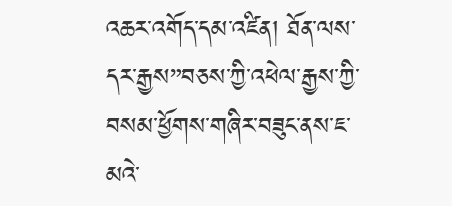འཆར་འགོད་དམ་འཛིན། ཐོན་ལས་དར་རྒྱས”བཅས་ཀྱི་འཕེལ་རྒྱས་ཀྱི་བསམ་ཕྱོགས་གཞིར་བཟུང་ནས་ཇ་མའེ་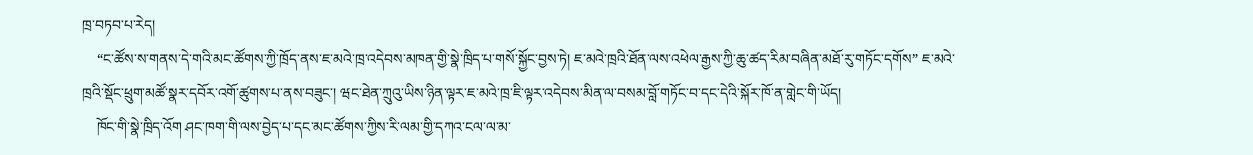ཁྲ་བཏབ་པ་རེད།
    “ང་ཚོས་ས་གནས་དེ་གའི་མང་ཚོགས་ཀྱི་ཁྲོད་ནས་ཇ་མའེ་ཁྲ་འདེབས་མཁན་གྱི་སྣེ་ཁྲིད་པ་གསོ་སྐྱོང་བྱས་ཏེ། ཇ་མའེ་ཁྲའི་ཐོན་ལས་འཕེལ་རྒྱས་ཀྱི་ཆུ་ཚད་རིམ་བཞིན་མཐོ་རུ་གཏོང་དགོས” ཇ་མའེ་ཁྲའི་སྡོང་ཕྲུག་མཚོ་སྣར་དབོར་འགོ་ཚུགས་པ་ནས་བཟུང་། ཝང་ཐེན་ཀྲུའུ་ཡིས་ཉིན་ལྟར་ཇ་མའེ་ཁྲ་ཇི་ལྟར་འདེབས་མིན་ལ་བསམ་བློ་གཏོང་བ་དང་དེའི་སྐོར་ཁོ་ན་གླེང་གི་ཡོད།
    ཁོང་གི་སྣེ་ཁྲིད་འོག ཤང་ཁག་གི་ལས་བྱེད་པ་དང་མང་ཚོགས་ཀྱིས་རི་ལམ་གྱི་དཀའ་ངལ་ལ་མ་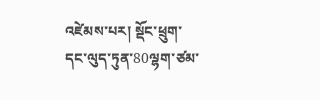འཛེམས་པར། སྡོང་ཕྲུག་དང་ལུད་ཏུན་80ལྷག་ཙམ་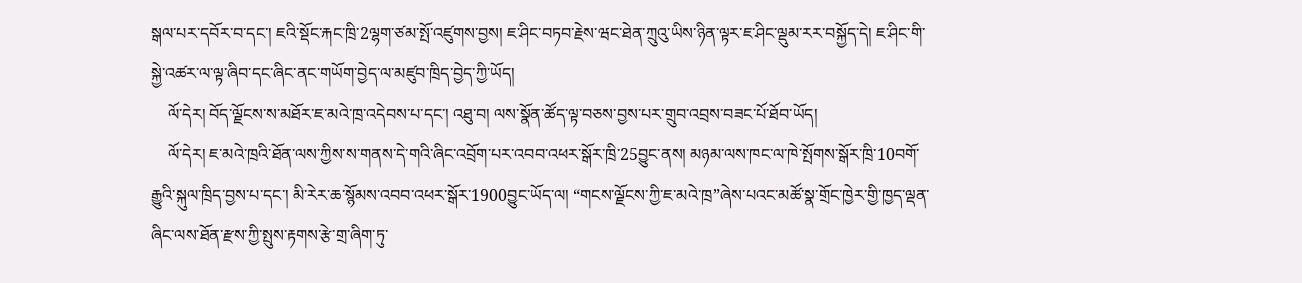སྒལ་པར་དབོར་བ་དང་། ཇའི་སྡོང་རྐང་ཁྲི་2ལྷག་ཙམ་སྤོ་འཛུགས་བྱས། ཇ་ཤིང་བཏབ་རྗེས་ཝང་ཐེན་ཀྲུའུ་ཡིས་ཉིན་ལྟར་ཇ་ཤིང་ལྡུམ་རར་བསྐྱོད་དེ། ཇ་ཤིང་གི་སྐྱེ་འཚར་ལ་ལྟ་ཞིབ་དང་ཞིང་ནང་གཡོག་བྱེད་ལ་མཛུབ་ཁྲིད་བྱེད་ཀྱི་ཡོད།
    ལོ་དེར། བོད་ལྗོངས་ས་མཐོར་ཇ་མའེ་ཁྲ་འདེབས་པ་དང་། འཐུ་བ། ལས་སྣོན་ཚོད་ལྟ་བཅས་བྱས་པར་གྲུབ་འབྲས་བཟང་པོ་ཐོབ་ཡོད།
    ལོ་དེར། ཇ་མའེ་ཁྲའི་ཐོན་ལས་ཀྱིས་ས་གནས་དེ་གའི་ཞིང་འབྲོག་པར་འབབ་འཕར་སྒོར་ཁྲི་25བྱུང་ནས། མཉམ་ལས་ཁང་ལ་ཁེ་སྤོགས་སྒོར་ཁྲི་10བགོ་རྒྱུའི་སྐུལ་ཁྲིད་བྱས་པ་དང་། མི་རེར་ཆ་སྙོམས་འབབ་འཕར་སྒོར་1900བྱུང་ཡོད་ལ། “གངས་ལྗོངས་ཀྱི་ཇ་མའེ་ཁྲ”ཞེས་པའང་མཚོ་སྣ་གྲོང་ཁྱེར་གྱི་ཁྱད་ལྡན་ཞིང་ལས་ཐོན་རྫས་ཀྱི་སྤུས་རྟགས་རྩེ་གྲ་ཞིག་ཏུ་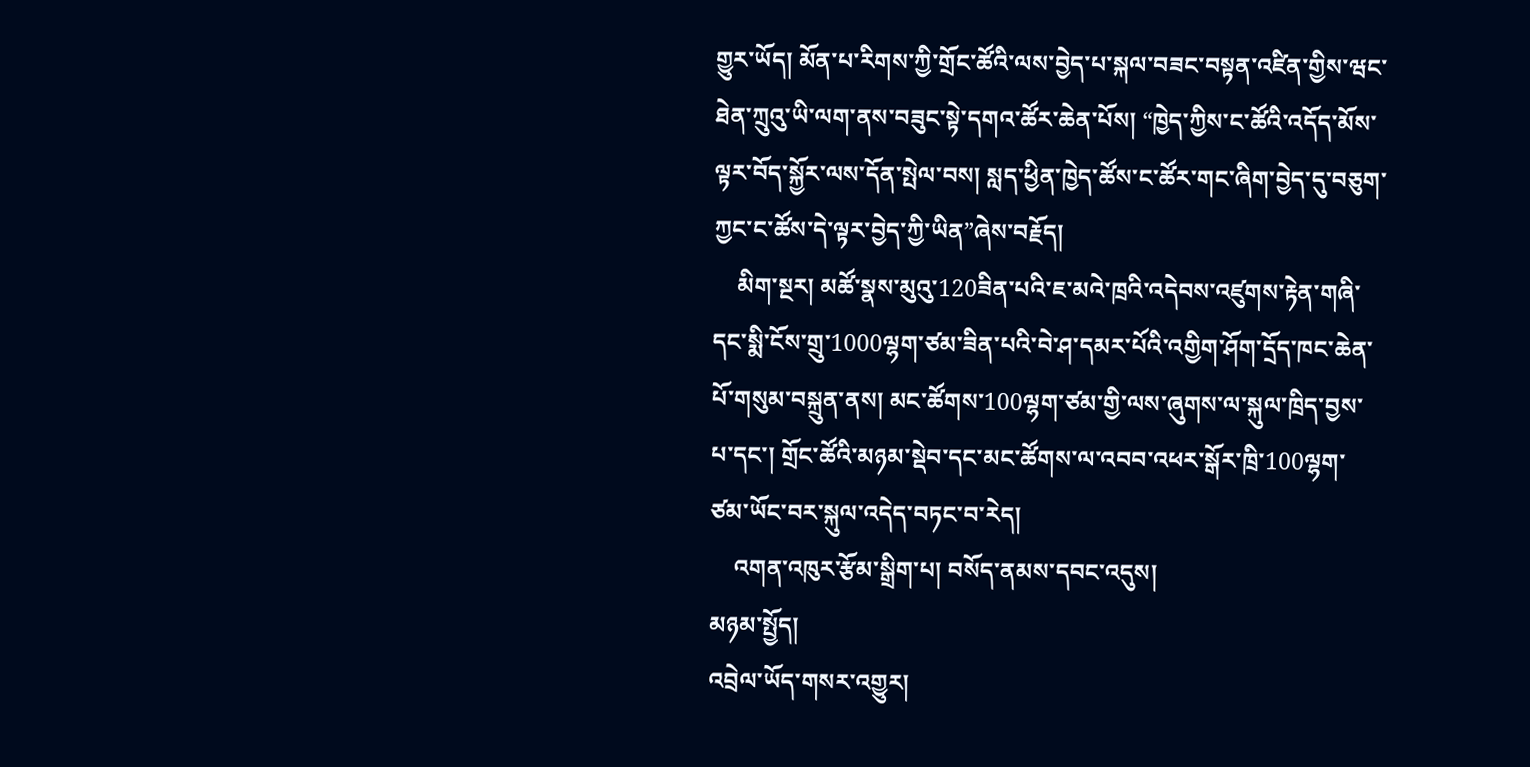གྱུར་ཡོད། མོན་པ་རིགས་ཀྱི་གྲོང་ཚོའི་ལས་བྱེད་པ་སྐལ་བཟང་བསྟན་འཛིན་གྱིས་ཝང་ཐེན་ཀྲུའུ་ཡི་ལག་ནས་བཟུང་སྟེ་དགའ་ཚོར་ཆེན་པོས། “ཁྱེད་ཀྱིས་ང་ཚོའི་འདོད་མོས་ལྟར་བོད་སྐྱོར་ལས་དོན་སྤེལ་བས། སླད་ཕྱིན་ཁྱེད་ཚོས་ང་ཚོར་གང་ཞིག་བྱེད་དུ་བཅུག་ཀྱང་ང་ཚོས་དེ་ལྟར་བྱེད་ཀྱི་ཡིན”ཞེས་བརྗོད།
    མིག་སྔར། མཚོ་སྣས་མུའུ་120ཟིན་པའི་ཇ་མའེ་ཁྲའི་འདེབས་འཛུགས་རྟེན་གཞི་དང་སྨི་ངོས་གྲུ་1000ལྷག་ཙམ་ཟིན་པའི་བེ་ཤ་དམར་པོའི་འགྱིག་ཤོག་དྲོད་ཁང་ཆེན་པོ་གསུམ་བསྐྲུན་ནས། མང་ཚོགས་100ལྷག་ཙམ་གྱི་ལས་ཞུགས་ལ་སྐུལ་ཁྲིད་བྱས་པ་དང་། གྲོང་ཚོའི་མཉམ་སྡེབ་དང་མང་ཚོགས་ལ་འབབ་འཕར་སྒོར་ཁྲི་100ལྷག་ཙམ་ཡོང་བར་སྐུལ་འདེད་བཏང་བ་རེད།
    འགན་འཁུར་རྩོམ་སྒྲིག་པ། བསོད་ནམས་དབང་འདུས།
མཉམ་སྤྱོད།
འབྲེལ་ཡོད་གསར་འགྱུར།